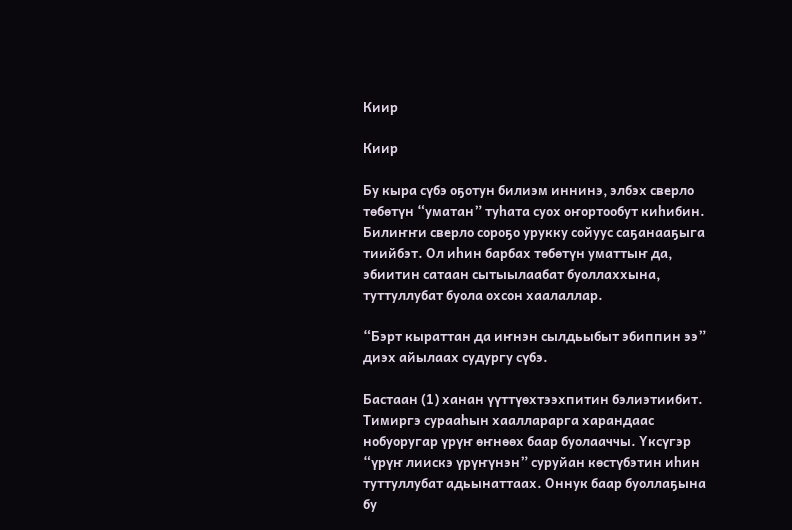Киир

Киир

Бу кыра сүбэ оҕотун билиэм иннинэ, элбэх сверло төбөтүн “уматан” туһата суох оҥортообут киһибин. Билиҥҥи сверло сороҕо урукку сойуус саҕанааҕыга тиийбэт. Ол иһин барбах төбөтүн уматтыҥ да, эбиитин сатаан сытыылаабат буоллаххына, туттуллубат буола охсон хаалаллар.

“Бэрт кыраттан да иҥнэн сылдьыбыт эбиппин ээ” диэх айылаах судургу сүбэ.

Бастаан (1) ханан үүттүөхтээхпитин бэлиэтиибит. Тимиргэ сурааһын хаалларарга харандаас нобуоругар үрүҥ өҥнөөх баар буолааччы. Үксүгэр “үрүҥ лиискэ үрүҥүнэн” суруйан көстүбэтин иһин туттуллубат адьынаттаах. Оннук баар буоллаҕына бу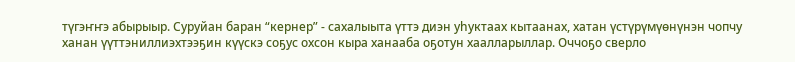түгэҥҥэ абырыыр. Суруйан баран “кернер” - сахалыыта үттэ диэн уһуктаах кытаанах, хатан үстүрүмүөнүнэн чопчу ханан үүттэниллиэхтээҕин күүскэ соҕус охсон кыра ханааба оҕотун хаалларыллар. Оччоҕо сверло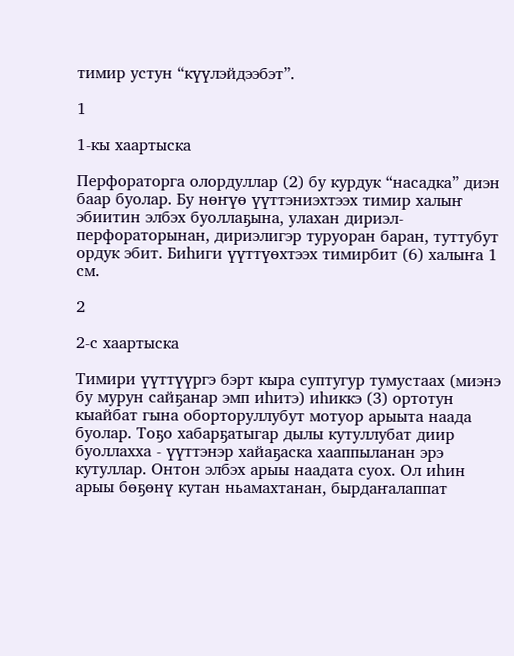тимир устун “күүлэйдээбэт”.

1

1-кы хаартыска

Перфораторга олордуллар (2) бу курдук “насадка” диэн баар буолар. Бу нөҥүө үүттэниэхтээх тимир халыҥ эбиитин элбэх буоллаҕына, улахан дириэл-перфораторынан, дириэлигэр туруоран баран, туттубут ордук эбит. Биһиги үүттүөхтээх тимирбит (6) халыҥа 1 см.

2

2-с хаартыска

Тимири үүттүүргэ бэрт кыра суптугур тумустаах (миэнэ бу мурун сайҕанар эмп иһитэ) иһиккэ (3) ортотун кыайбат гына оборторуллубут мотуор арыыта наада буолар. Тоҕо хабарҕатыгар дылы кутуллубат диир буоллахха - үүттэнэр хайаҕаска хааппыланан эрэ кутуллар. Онтон элбэх арыы наадата суох. Ол иһин арыы бөҕөнү кутан ньамахтанан, бырдаҥалаппат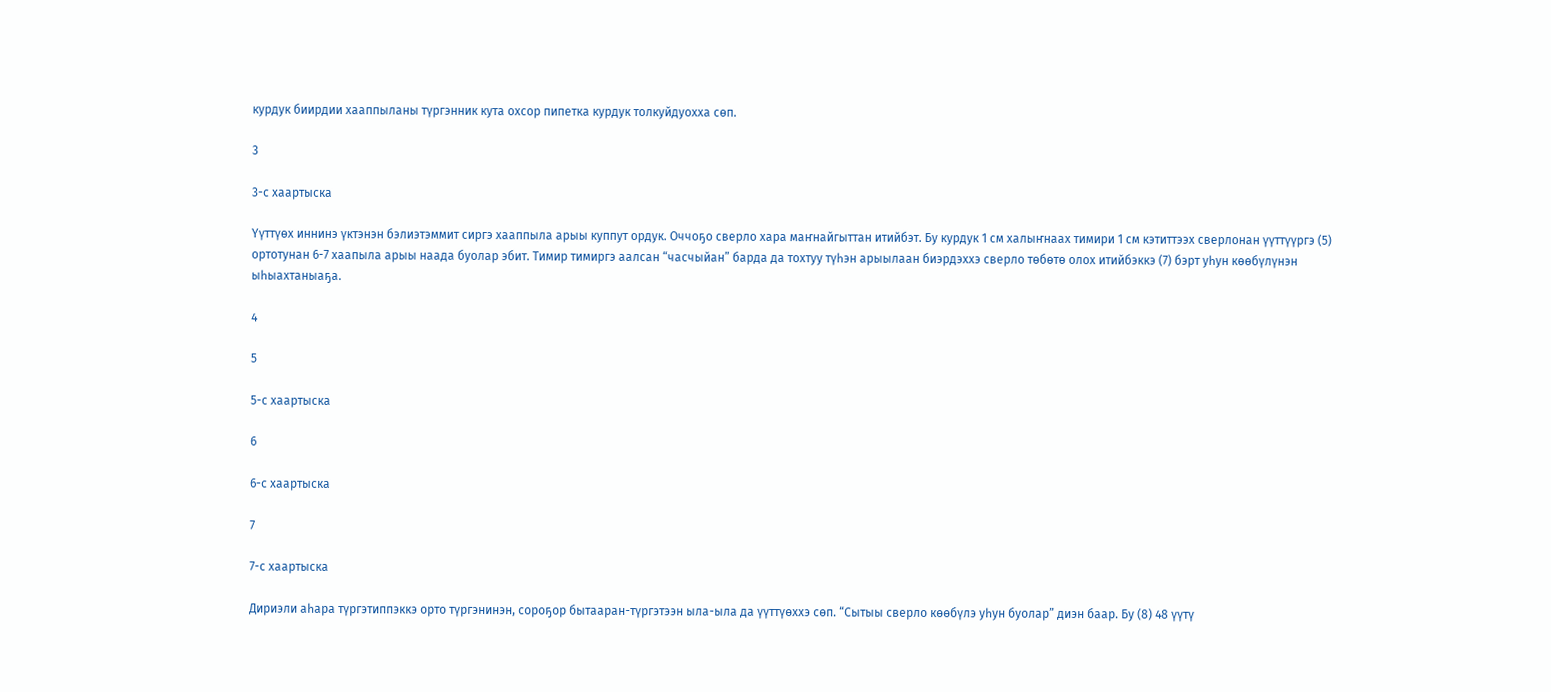курдук биирдии хааппыланы түргэнник кута охсор пипетка курдук толкуйдуохха сөп.

3

3-с хаартыска

Үүттүөх иннинэ үктэнэн бэлиэтэммит сиргэ хааппыла арыы куппут ордук. Оччоҕо сверло хара маҥнайгыттан итийбэт. Бу курдук 1 см халыҥнаах тимири 1 см кэтиттээх сверлонан үүттүүргэ (5) ортотунан 6-7 хаапыла арыы наада буолар эбит. Тимир тимиргэ аалсан “часчыйан” барда да тохтуу түһэн арыылаан биэрдэххэ сверло төбөтө олох итийбэккэ (7) бэрт уһун көөбүлүнэн ыһыахтаныаҕа.

4

5

5-с хаартыска

6

6-с хаартыска

7

7-с хаартыска

Дириэли аһара түргэтиппэккэ орто түргэнинэн, сороҕор бытааран-түргэтээн ыла-ыла да үүттүөххэ сөп. “Сытыы сверло көөбүлэ уһун буолар” диэн баар. Бу (8) 48 үүтү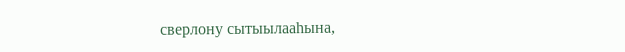сверлону сытыылааһына,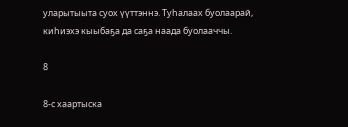уларытыыта суох үүттэннэ. Туһалаах буолаарай, киһиэхэ кыыбаҕа да саҕа наада буолааччы.

8

8-с хаартыска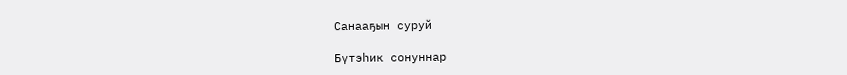Санааҕын суруй

Бүтэһик сонуннар